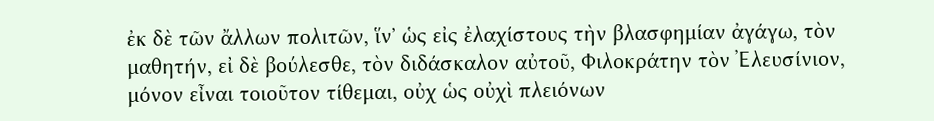ἐκ δὲ τῶν ἄλλων πολιτῶν, ἵνʼ ὡς εἰς ἐλαχίστους τὴν βλασφημίαν ἀγάγω, τὸν μαθητήν, εἰ δὲ βούλεσθε, τὸν διδάσκαλον αὐτοῦ, Φιλοκράτην τὸν Ἐλευσίνιον, μόνον εἶναι τοιοῦτον τίθεμαι, οὐχ ὡς οὐχὶ πλειόνων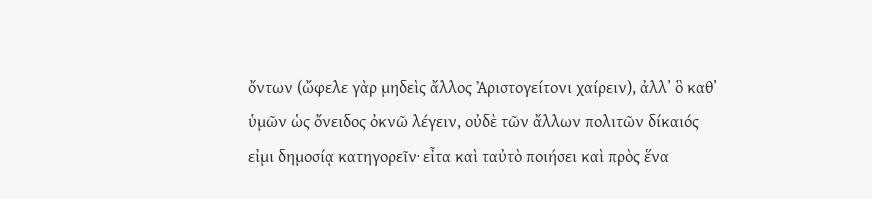ὄντων (ὤφελε γὰρ μηδεὶς ἄλλος Ἀριστογείτονι χαίρειν), ἀλλʼ ὃ καθʼ ὑμῶν ὡς ὄνειδος ὀκνῶ λέγειν, οὐδὲ τῶν ἄλλων πολιτῶν δίκαιός εἰμι δημοσίᾳ κατηγορεῖν· εἶτα καὶ ταὐτὸ ποιήσει καὶ πρὸς ἕνα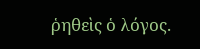ῥηθεὶς ὁ λόγος.